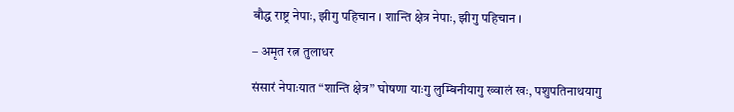बौद्ध राष्ट्र नेपाः, झीगु पहिचान । शान्ति क्षेत्र नेपाः, झीगु पहिचान ।

– अमृत रत्न तुलाधर

संसारं नेपाःयात “शान्ति क्षेत्र” घोषणा याःगु लुम्बिनीयागु ख्वालं खः, पशुपतिनाथयागु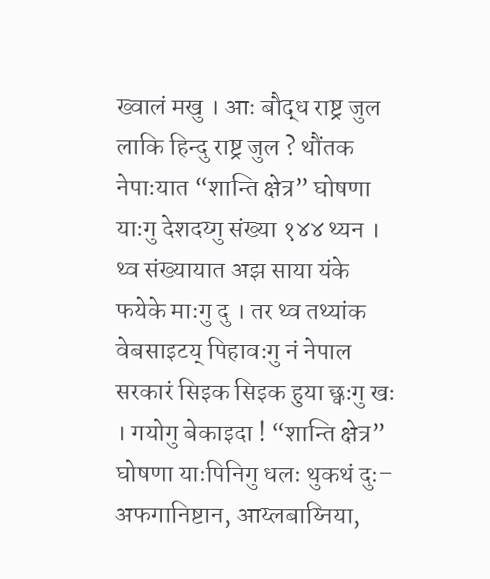ख्वालं मखु । आः बौद्ध राष्ट्र जुल लाकि हिन्दु राष्ट्र जुल ? थौंतक नेपाःयात “शान्ति क्षेत्र” घोषणा याःगु देशदय्गु संख्या १४४ थ्यन । थ्व संख्यायात अझ साया यंके फयेके माःगु दु । तर थ्व तथ्यांक वेबसाइटय् पिहावःगु नं नेपाल सरकारं सिइक सिइक हुया छ्वःगु खः । गयोगु बेकाइदा ! “शान्ति क्षेत्र” घोषणा याःपिनिगु धलः थुकथं दुः–
अफगानिष्टान, आय्लबाय्निया,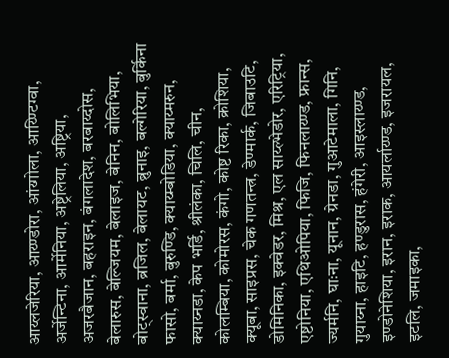आय्लजेरिया, आय्ण्डोरा, आंय्गोला, आय्ण्टिग्वा, अर्जेन्टिना, आर्मेनिया, अष्ट्रेलिया, अष्ट्रिया, अजरबैजान, बहराइन, बंगलादेश, बरबाय्दोस, बेलारुस, बेल्जियम, बेलाइज, बेनिन, बोलिभिया, बोट्स्वाना, ब्रजिल, बेलायट, ब्रुनाइ, बल्गेरिया, बुर्किना फासो, बर्मा, बुरुण्डि, क्याय्म्बोडिया, क्याय्मरुन, क्याय्नडा, केप भर्डि, श्रीलंका, चिलि, चीन, कोलम्बिया, कोमोरस, कंगो, कोष्ट रिका, क्रोशिया, क्यूबा, साइप्रस, चेक गणतन्त्र, डेण्मार्क, जिबाउटि, डोमिनिका, इक्वेडर, मिश्र, एल साय्ल्भेडोर, एरिट्रिया, एष्टोनिया, एथिओपिया, फिजि, फिनलाय्ण्ड, फ्रान्स, ज्यर्मनि, घाःना, यूनान, ग्रेनडा, गुआटेमाला, गिनि, गुयाय्ना, हाइटि, हण्डुरास, हंगेरी, आइस्लाय्ण्ड, इण्डोनेशिया, इरान, इराक, आयर्लाय्ण्ड, इजरायल, इटलि, जमाइका,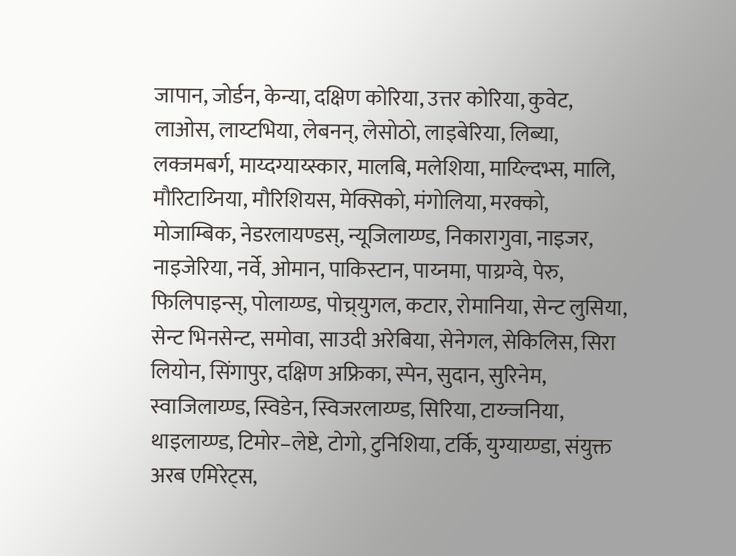जापान, जोर्डन, केन्या, दक्षिण कोरिया, उत्तर कोरिया, कुवेट, लाओस, लाय्टभिया, लेबनन्, लेसोठो, लाइबेरिया, लिब्या, लक्जमबर्ग, माय्दग्याय्स्कार, मालबि, मलेशिया, माय्ल्दिभ्स, मालि, मौरिटाय्निया, मौरिशियस, मेक्सिको, मंगोलिया, मरक्को, मोजाम्बिक, नेडरलायण्डस्, न्यूजिलाय्ण्ड, निकारागुवा, नाइजर, नाइजेरिया, नर्वे, ओमान, पाकिस्टान, पाय्नमा, पाय्रग्वे, पेरु, फिलिपाइन्स्, पोलाय्ण्ड, पोच्र्युगल, कटार, रोमानिया, सेन्ट लुसिया, सेन्ट भिनसेन्ट, समोवा, साउदी अरेबिया, सेनेगल, सेकिलिस, सिरा लियोन, सिंगापुर, दक्षिण अफ्रिका, स्पेन, सुदान, सुरिनेम, स्वाजिलाय्ण्ड, स्विडेन, स्विजरलाय्ण्ड, सिरिया, टाय्न्जनिया, थाइलाय्ण्ड, टिमोर–लेष्टे, टोगो, टुनिशिया, टर्कि, युग्याय्ण्डा, संयुक्त अरब एमिरेट्स,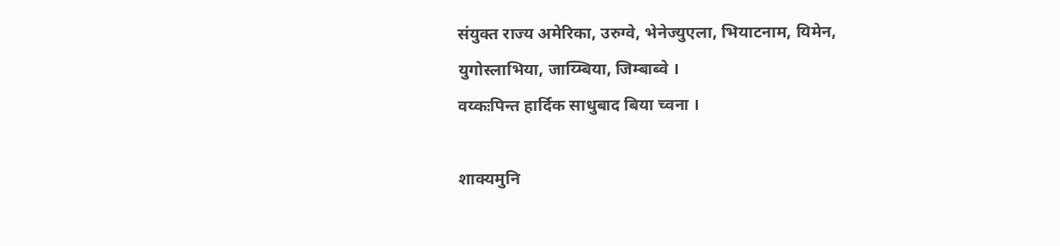संयुक्त राज्य अमेरिका, उरुग्वे, भेनेज्युएला, भियाटनाम, यिमेन, युगोस्लाभिया, जाय्म्बिया, जिम्बाब्वे ।
वय्कःपिन्त हार्दिक साधुबाद बिया च्वना ।

शाक्यमुनि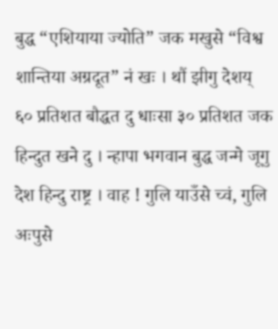बुद्ध “एशियाया ज्योति” जक मखुसे “विश्व शान्तिया अग्रदूत” नं खः । थौं झीगु देशय् ६० प्रतिशत बौद्धत दु धाःसा ३० प्रतिशत जक हिन्दुत खने दु । न्हापा भगवान बुद्ध जन्मे जूगु देश हिन्दु राष्ट्र । वाह ! गुलि याउँसे च्वं, गुलि अःपुसे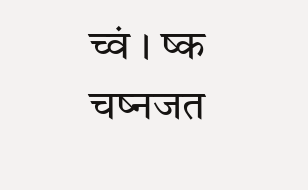च्वं । ष्क चष्नजत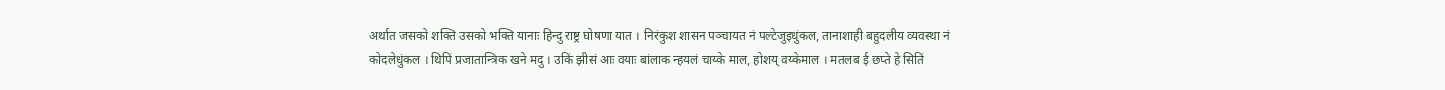अर्थात जसको शक्ति उसको भक्ति यानाः हिन्दु राष्ट्र घोषणा यात । निरंकुश शासन पञ्चायत नं पल्टेजुइधुंकल, तानाशाही बहुदलीय व्यवस्था नं कोदलेधुंकल । थिपिं प्रजातान्त्रिक खने मदु । उकिं झीसं आः वयाः बांलाक न्हयलं चाय्के माल, होशय् वय्केमाल । मतलब ई छप्ते हे सितिं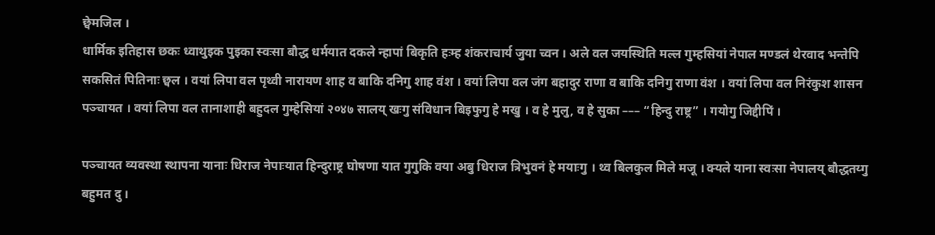छ्वेमजिल ।
धार्मिक इतिहास छकः ध्वाथुइक पुइका स्वःसा बौद्ध धर्मयात दकले न्हापां बिकृति हःम्ह शंकराचार्य जुया च्वन । अले वल जयस्थिति मल्ल गुम्हसियां नेपाल मण्डलं थेरवाद भन्तेपि सकसितं पितिनाः छ्वल । वयां लिपा वल पृथ्वी नारायण शाह व बाकि दनिगु शाह वंश । वयां लिपा वल जंग बहादुर राणा व बाकि दनिगु राणा वंश । वयां लिपा वल निरंकुश शासन पञ्चायत । वयां लिपा वल तानाशाही बहुदल गुम्हेसियां २०४७ सालय् खःगु संविधान बिइफुगु हे मखु । व हे मुलु, व हे सुका ––– “हिन्दु राष्ट्र” । गयोगु जिद्दीपिं ।

पञ्चायत व्यवस्था स्थापना यानाः धिराज नेपाःयात हिन्दुराष्ट्र घोषणा यात गुगुकि वया अबु धिराज त्रिभुवनं हे मयाःगु । थ्व बिलकुल मिले मजू । क्यले याना स्वःसा नेपालय् बौद्धतय्गु बहुमत दु ।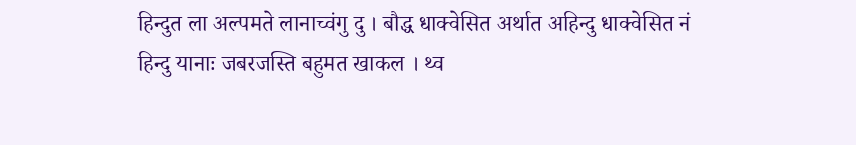हिन्दुत ला अल्पमते लानाच्वंगु दु । बौद्ध धाक्वेसित अर्थात अहिन्दु धाक्वेसित नं हिन्दु यानाः जबरजस्ति बहुमत खाकल । थ्व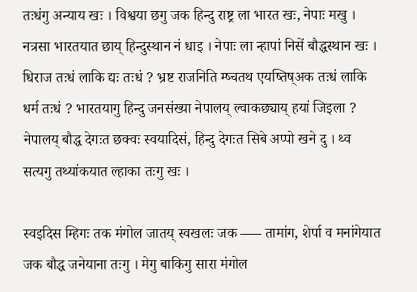तःधंगु अन्याय खः । विश्वया छगु जक हिन्दु राष्ट्र ला भारत खः, नेपाः मखु । नत्रसा भारतयात छाय् हिन्दुस्थान नं धाइ । नेपाः ला न्हापां निसें बौद्धस्थान खः । धिराज तःधं लाकि द्यः तःधं ? भ्रष्ट राजनिति म्ष्चतथ एयष्तिष्अक तःधं लाकि धर्म तःधं ? भारतयागु हिन्दु जनसंख्या नेपालय् ल्वाकछ्याय् हयां जिइला ? नेपालय् बौद्ध देगःत छक्वः स्वयादिसं, हिन्दु देगःत सिबे अप्पो खने दु । थ्व सत्यगु तथ्यांकयात ल्हाका तःगु खः ।

स्वइदिस म्हिगः तक मंगोल जातय् स्वखलः जक ––– तामांग, शेर्पा व मनांगेयात जक बौद्ध जनेयाना तःगु । मेगु बाकिगु सारा मंगोल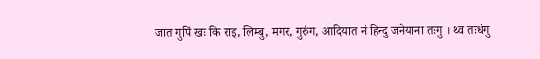जात गुपिं खः कि राइ, लिम्बु, मगर, गुरुंग, आदियात नं हिन्दु जनेयाना तःगु । थ्व तःधंगु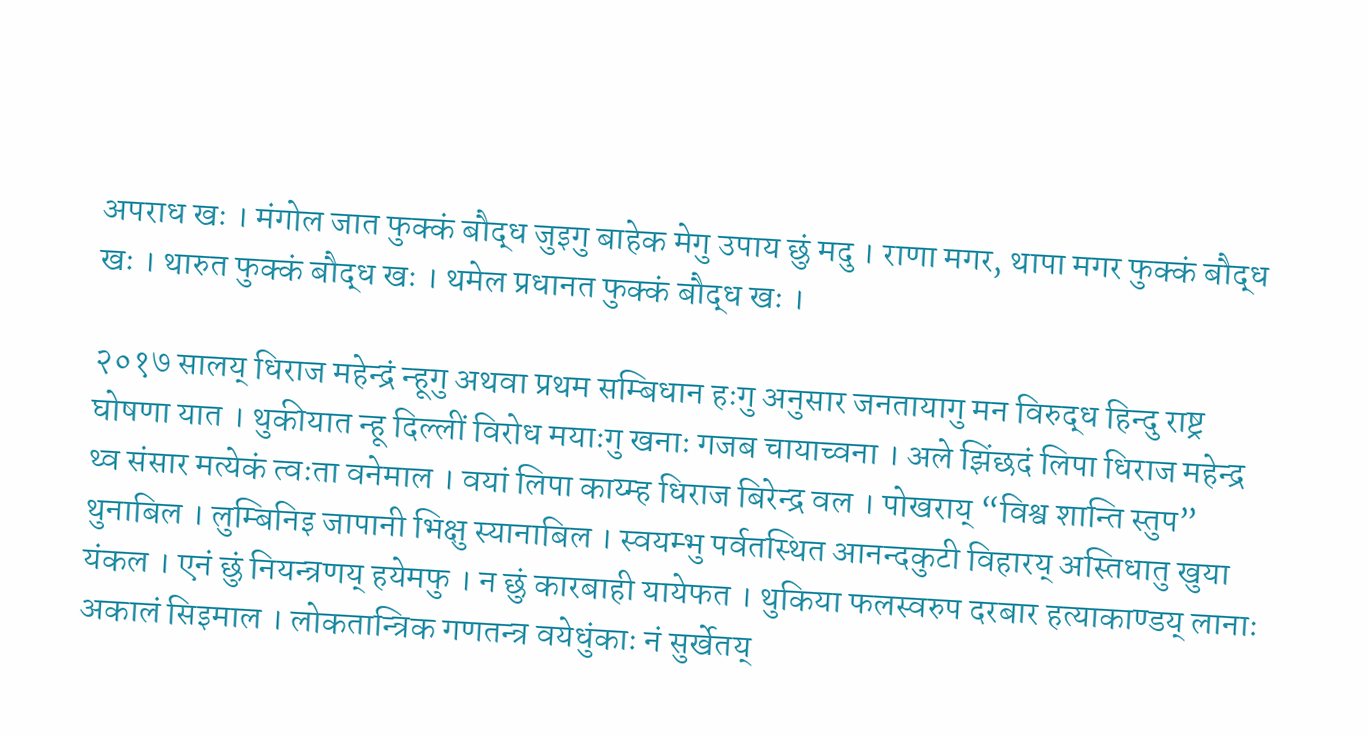अपराध खः । मंगोल जात फुक्कं बौद्ध जुइगु बाहेक मेगु उपाय छुं मदु । राणा मगर, थापा मगर फुक्कं बौद्ध खः । थारुत फुक्कं बौद्ध खः । थमेल प्रधानत फुक्कं बौद्ध खः ।

२०१७ सालय् धिराज महेन्द्रं न्हूगु अथवा प्रथम सम्बिधान हःगु अनुसार जनतायागु मन विरुद्ध हिन्दु राष्ट्र घोषणा यात । थुकीयात न्हू दिल्लीं विरोध मयाःगु खनाः गजब चायाच्वना । अले झिंछदं लिपा धिराज महेन्द्र थ्व संसार मत्येकं त्वःता वनेमाल । वयां लिपा काय्म्ह धिराज बिरेन्द्र वल । पोखराय् “विश्व शान्ति स्तुप” थुनाबिल । लुम्बिनिइ जापानी भिक्षु स्यानाबिल । स्वयम्भु पर्वतस्थित आनन्दकुटी विहारय् अस्तिधातु खुया यंकल । एनं छुं नियन्त्रणय् हयेमफु । न छुं कारबाही यायेफत । थुकिया फलस्वरुप दरबार हत्याकाण्डय् लानाः अकालं सिइमाल । लोकतान्त्रिक गणतन्त्र वयेधुंकाः नं सुर्खेतय्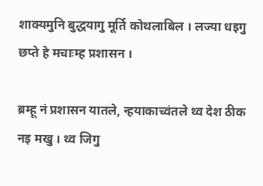शाक्यमुनि बुद्धयागु मूर्ति कोथलाबिल । लज्या धइगु छप्ते हे मचाःम्ह प्रशासन ।

ब्रम्हू नं प्रशासन यातले, न्हयाकाच्वंतले थ्व देश ठीक नइ मखु । थ्व जिगु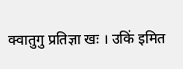क्वातुगु प्रतिज्ञा खः । उकिं इमित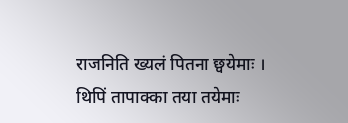राजनिति ख्यलं पितना छ्वयेमाः । थिपिं तापाक्का तया तयेमाः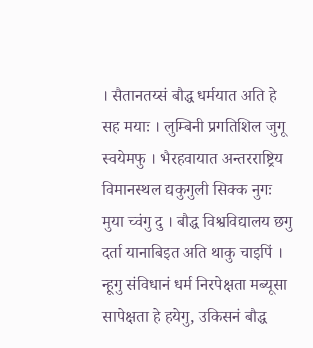। सैतानतय्सं बौद्ध धर्मयात अति हे सह मयाः । लुम्बिनी प्रगतिशिल जुगू स्वयेमफु । भैरहवायात अन्तरराष्ट्रिय विमानस्थल द्यकुगुली सिक्क नुगः मुया च्वंगु दु । बौद्ध विश्वविद्यालय छगु दर्ता यानाबिइत अति थाकु चाइपिं । न्हूगु संविधानं धर्म निरपेक्षता मब्यूसा सापेक्षता हे हयेगु, उकिसनं बौद्ध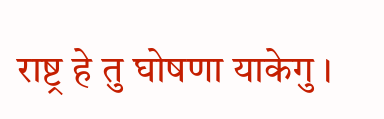राष्ट्र हे तु घोषणा याकेगु ।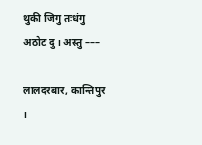थुकी जिगु तःधंगु अठोट दु । अस्तु –––

लालदरबार, कान्तिपुर ।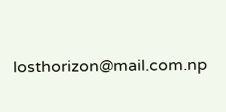losthorizon@mail.com.np